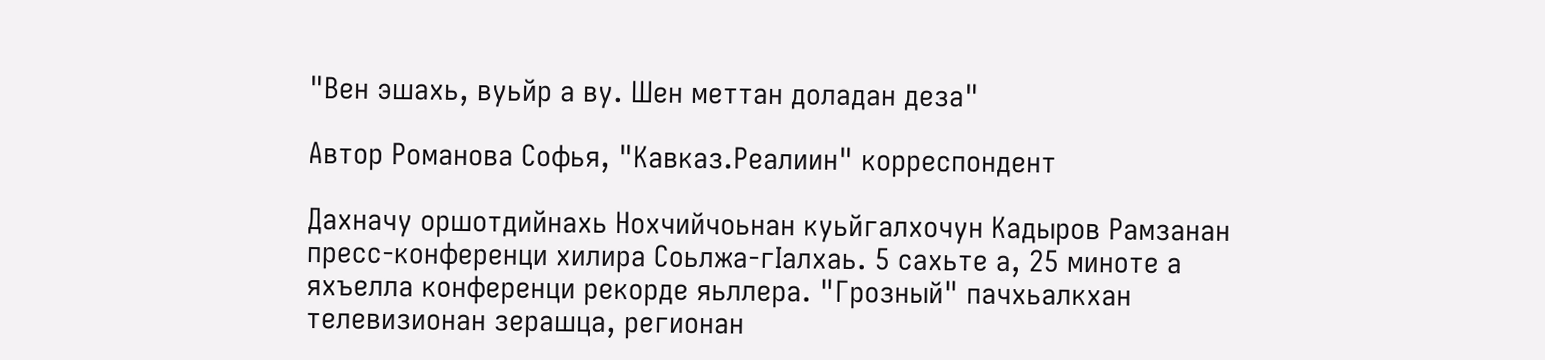"Вен эшахь, вуьйр а ву. Шен меттан доладан деза"

Автор Романова Софья, "Кавказ.Реалиин" корреспондент

Дахначу оршотдийнахь Нохчийчоьнан куьйгалхочун Кадыров Рамзанан пресс-конференци хилира Соьлжа-гIалхаь. 5 сахьте а, 25 миноте а яхъелла конференци рекорде яьллера. "Грозный" пачхьалкхан телевизионан зерашца, регионан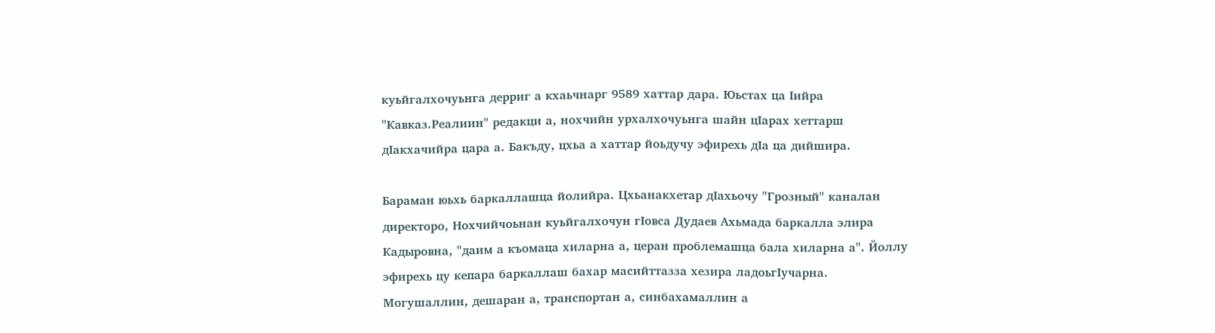куьйгалхочуьнга дерриг а кхаьчнарг 9589 хаттар дара. Юьстах ца Iийра "Кавказ.Реалиин" редакци а, нохчийн урхалхочуьнга шайн цIарах хеттарш дIакхачийра цара а. Бакъду, цхьа а хаттар йоьдучу эфирехь дIа ца дийшира.

Бараман юьхь баркаллашца йолийра. Цхьанакхетар дIахьочу "Грозный" каналан директоро, Нохчийчоьнан куьйгалхочун гIовса Дудаев Ахьмада баркалла элира Кадыровна, "даим а къомаца хиларна а, церан проблемашца бала хиларна а". Йоллу эфирехь цу кепара баркаллаш бахар масийттазза хезира ладоьгIучарна. Могушаллин, дешаран а, транспортан а, синбахамаллин а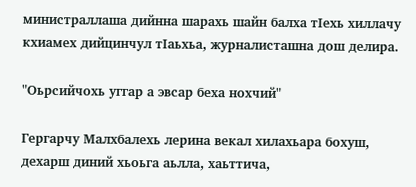министраллаша дийнна шарахь шайн балха тIехь хиллачу кхиамех дийцинчул тIаьхьа, журналисташна дош делира.

"Оьрсийчохь уггар а эвсар беха нохчий"

Гергарчу Малхбалехь лерина векал хилахьара бохуш, дехарш диний хьоьга аьлла, хаьттича,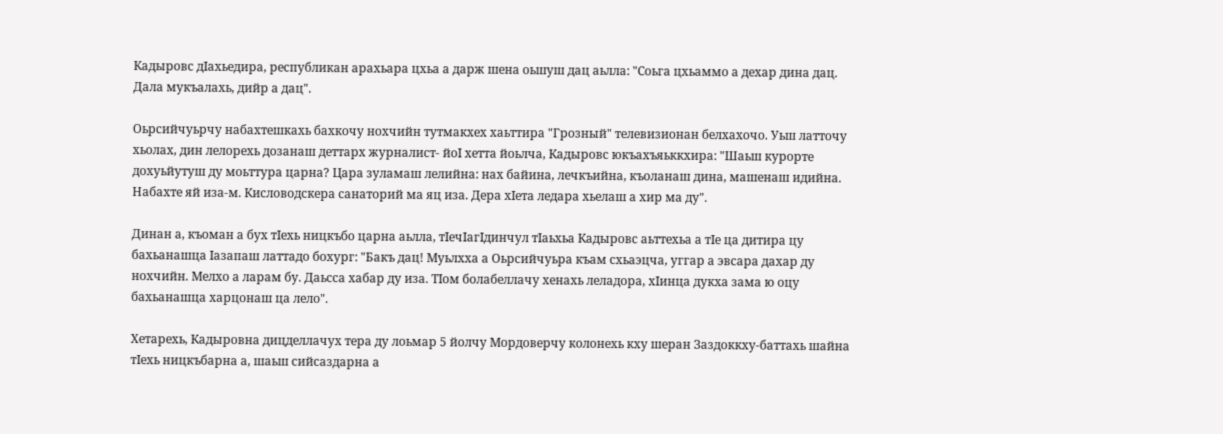Кадыровс дIахьедира, республикан арахьара цхьа а дарж шена оьшуш дац аьлла: "Соьга цхьаммо а дехар дина дац. Дала мукъалахь, дийр а дац".

Оьрсийчуьрчу набахтешкахь бахкочу нохчийн тутмакхех хаьттира "Грозный" телевизионан белхахочо. Уьш латточу хьолах, дин лелорехь дозанаш деттарх журналист- йоI хетта йоьлча, Кадыровс юкъахъяьккхира: "Шаьш курорте дохуьйутуш ду моьттура царна? Цара зуламаш лелийна: нах байина, лечкъийна, къоланаш дина, машенаш идийна. Набахте яй иза-м. Кисловодскера санаторий ма яц иза. Дера хIета ледара хьелаш а хир ма ду".

Динан а, къоман а бух тIехь ницкъбо царна аьлла, тIечIагIдинчул тIаьхьа Кадыровс аьттехьа а тIе ца дитира цу бахьанашца Iазапаш латтадо бохург: "Бакъ дац! Муьлхха а Оьрсийчуьра къам схьаэцча, уггар а эвсара дахар ду нохчийн. Мелхо а ларам бу. Даьсса хабар ду иза. ТIом болабеллачу хенахь леладора, хIинца дукха зама ю оцу бахьанашца харцонаш ца лело".

Хетарехь, Кадыровна дицделлачух тера ду лоьмар 5 йолчу Мордоверчу колонехь кху шеран Заздоккху-баттахь шайна тIехь ницкъбарна а, шаьш сийсаздарна а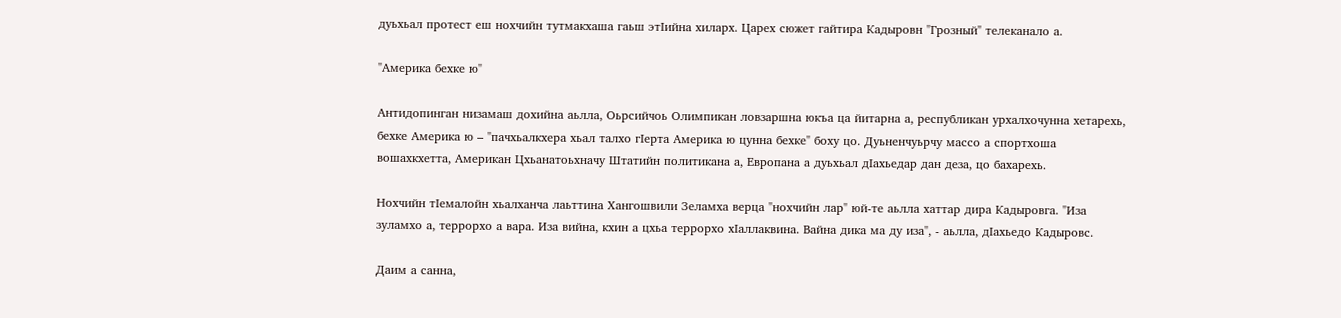дуьхьал протест еш нохчийн тутмакхаша гаьш этIийна хиларх. Царех сюжет гайтира Кадыровн "Грозный" телеканало а.

"Америка бехке ю"

Антидопинган низамаш дохийна аьлла, Оьрсийчоь Олимпикан ловзаршна юкъа ца йитарна а, республикан урхалхочунна хетарехь, бехке Америка ю – "пачхьалкхера хьал талхо гIерта Америка ю цунна бехке" боху цо. Дуьненчуьрчу массо а спортхоша вошахкхетта, Американ Цхьанатоьхначу Штатийн политикана а, Европана а дуьхьал дIахьедар дан деза, цо бахарехь.

Нохчийн тIемалойн хьалханча лаьттина Хангошвили Зеламха верца "нохчийн лар" юй-те аьлла хаттар дира Кадыровга. "Иза зуламхо а, террорхо а вара. Иза вийна, кхин а цхьа террорхо хIаллаквина. Вайна дика ма ду иза", - аьлла, дIахьедо Кадыровс.

Даим а санна,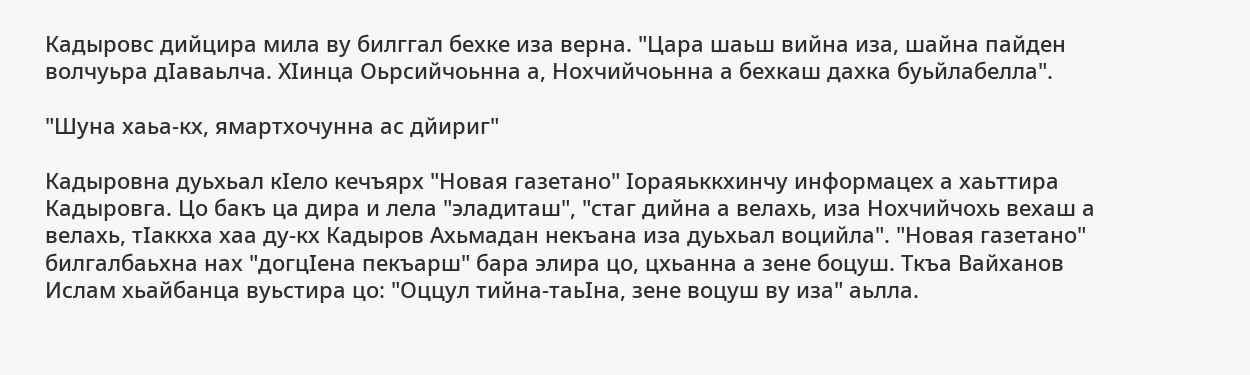Кадыровс дийцира мила ву билггал бехке иза верна. "Цара шаьш вийна иза, шайна пайден волчуьра дIаваьлча. ХIинца Оьрсийчоьнна а, Нохчийчоьнна а бехкаш дахка буьйлабелла".

"Шуна хаьа-кх, ямартхочунна ас дйириг"

Кадыровна дуьхьал кIело кечъярх "Новая газетано" Iораяьккхинчу информацех а хаьттира Кадыровга. Цо бакъ ца дира и лела "эладиташ", "стаг дийна а велахь, иза Нохчийчохь вехаш а велахь, тIаккха хаа ду-кх Кадыров Ахьмадан некъана иза дуьхьал воцийла". "Новая газетано" билгалбаьхна нах "догцIена пекъарш" бара элира цо, цхьанна а зене боцуш. Ткъа Вайханов Ислам хьайбанца вуьстира цо: "Оццул тийна-таьIна, зене воцуш ву иза" аьлла.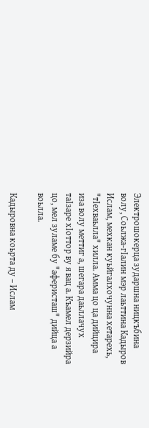Электрошокерца зударшна ницкъбина волу, Соьлжа-гIалин мэр лаьттина Кадыров Ислам, мехкан куьйгалхочунна хетарехь, "тIехваьлла" хилла. Амма цо ца дийцира иза волу меттиг а, шегара даьллачух таIзаре хIоттор ву я вац а. Къамел дерзийра цо, мел зуламе бу "аферисташ" дийца а воьлла.

Кадыровна коьрта ду – Ислам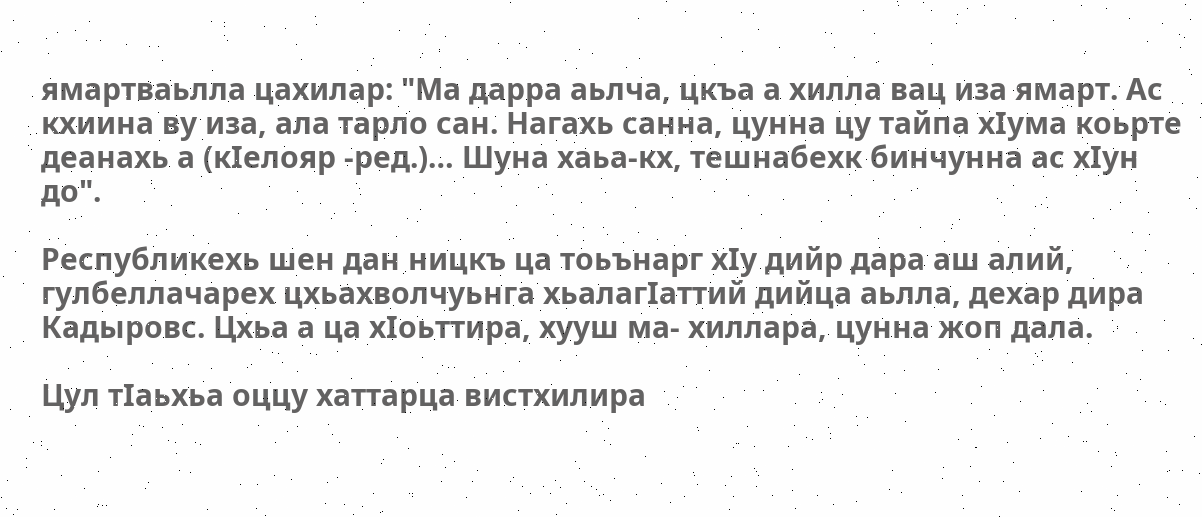ямартваьлла цахилар: "Ма дарра аьлча, цкъа а хилла вац иза ямарт. Ас кхиина ву иза, ала тарло сан. Нагахь санна, цунна цу тайпа хIума коьрте деанахь а (кIелояр -ред.)… Шуна хаьа-кх, тешнабехк бинчунна ас хIун до".

Республикехь шен дан ницкъ ца тоьънарг хIу дийр дара аш алий, гулбеллачарех цхьахволчуьнга хьалагIаттий дийца аьлла, дехар дира Кадыровс. Цхьа а ца хIоьттира, хууш ма- хиллара, цунна жоп дала.

Цул тIаьхьа оццу хаттарца вистхилира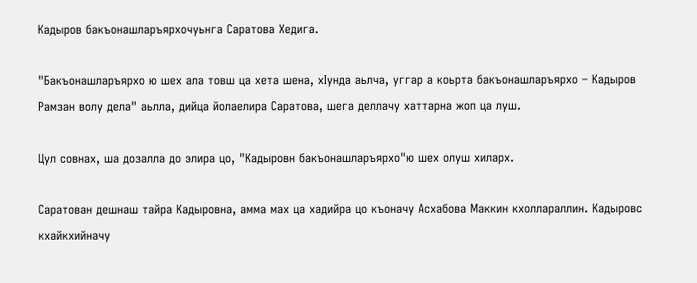Кадыров бакъонашларъярхочуьнга Саратова Хедига.

"Бакъонашларъярхо ю шех ала товш ца хета шена, хIунда аьлча, уггар а коьрта бакъонашларъярхо – Кадыров Рамзан волу дела" аьлла, дийца йолаелира Саратова, шега деллачу хаттарна жоп ца луш.

Цул совнах, ша дозалла до элира цо, "Кадыровн бакъонашларъярхо"ю шех олуш хиларх.

Саратован дешнаш тайра Кадыровна, амма мах ца хадийра цо къоначу Асхабова Маккин кхоллараллин. Кадыровс кхайкхийначу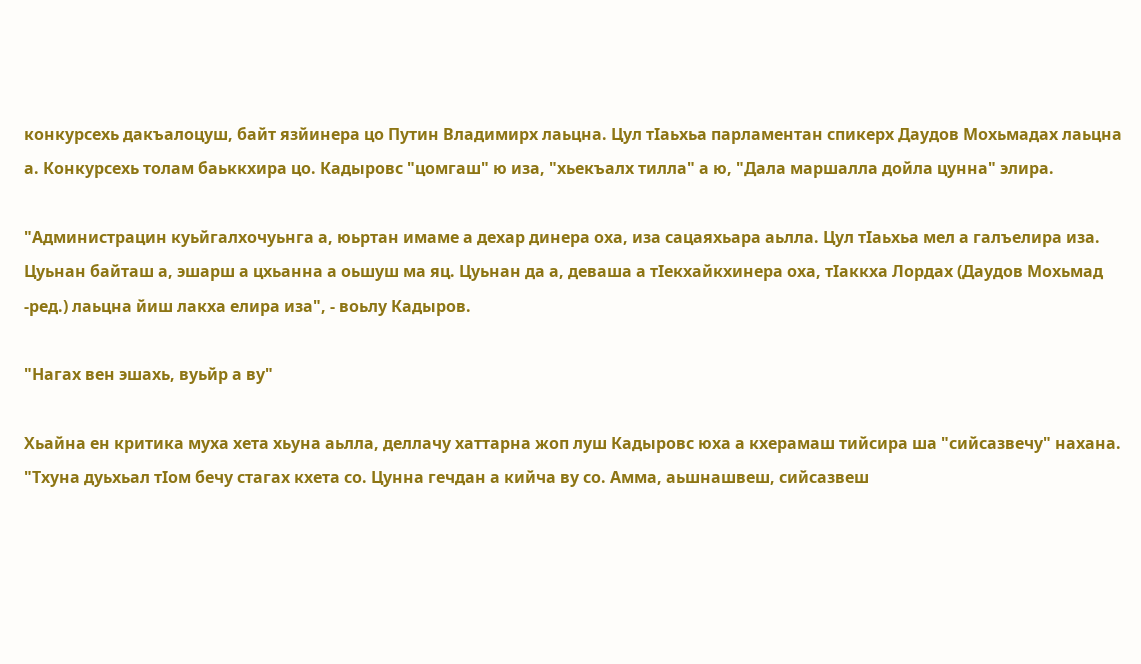конкурсехь дакъалоцуш, байт язйинера цо Путин Владимирх лаьцна. Цул тIаьхьа парламентан спикерх Даудов Мохьмадах лаьцна а. Конкурсехь толам баьккхира цо. Кадыровс "цомгаш" ю иза, "хьекъалх тилла" а ю, "Дала маршалла дойла цунна" элира.

"Администрацин куьйгалхочуьнга а, юьртан имаме а дехар динера оха, иза сацаяхьара аьлла. Цул тIаьхьа мел а галъелира иза. Цуьнан байташ а, эшарш а цхьанна а оьшуш ма яц. Цуьнан да а, деваша а тIекхайкхинера оха, тIаккха Лордах (Даудов Мохьмад -ред.) лаьцна йиш лакха елира иза", - воьлу Кадыров.

"Нагах вен эшахь, вуьйр а ву"

Хьайна ен критика муха хета хьуна аьлла, деллачу хаттарна жоп луш Кадыровс юха а кхерамаш тийсира ша "сийсазвечу" нахана. "Тхуна дуьхьал тIом бечу стагах кхета со. Цунна гечдан а кийча ву со. Амма, аьшнашвеш, сийсазвеш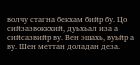волчу стагна бекхам бийр бу. Цо сийзазвоккхий, дуьхьал иза а сийсазвийр ву. Вен эшахь, вуьйр а ву. Шен меттан доладан деза.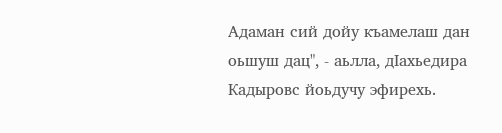Адаман сий дойу къамелаш дан оьшуш дац", - аьлла, дIахьедира Кадыровс йоьдучу эфирехь.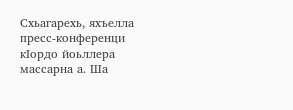Схьагарехь, яхъелла пресс-конференци кIордо йоьллера массарна а. Ша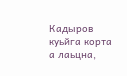Кадыров куьйга корта а лаьцна,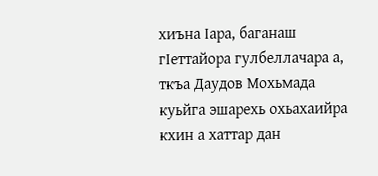хиъна Iара, баганаш гIеттайора гулбеллачара а, ткъа Даудов Мохьмада куьйга эшарехь охьахаийра кхин а хаттар дан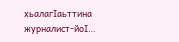хьалагIаьттина журналист-йоI…